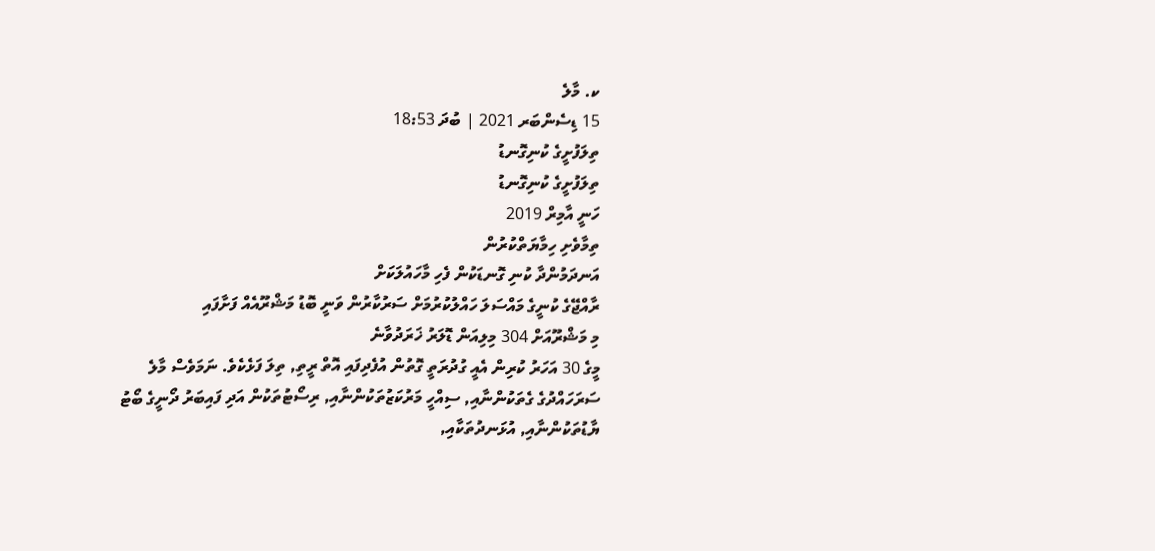ކ. މާލެ
15 ޑިސެންބަރ 2021 | ބުދަ 18:53
ތިލަފުށީގެ ކުނިގޮނޑު
ތިލަފުށީގެ ކުނިގޮނޑު
ހަނީ އާމިރް 2019
ތިމާވެށި ހިމާޔަތްކުރުން
އަނދަމުންދާ ކުނި ގޮނޑަކުން ފެހި މާހައުލަކަށް
ރާއްޖޭގެ ކުނީގެ މައްސަލަ ހައްލުކުރުމަށް ސަރުކާރުން ވަނީ ބޮޑު މަޝްރޫއެއް ފަށާފައި
މި މަޝްރޫއަށް 304 މިލިއަން ޑޮލަރު ޚަރަދުވާނެ
މީގެ 30 އަހަރު ކުރިން އެއީ ގުދުރަތީ ގޮތުން އުފެދިފައި އޮތް ރީތި, ތިލަ ފަޅެކެވެ. ނަމަވެސް މާލެ ސަރަހައްދުގެ ގެތަކުންނާއި, ސިއްހީ މަރުކަޒުތަކުންނާއި, ރިސޯޓުތަކުން އަދި ފައިބަރު ދޯނީގެ ބޯޓު ޔާޑުތަކުންނާއި, އުޅަނދުތަކާއި,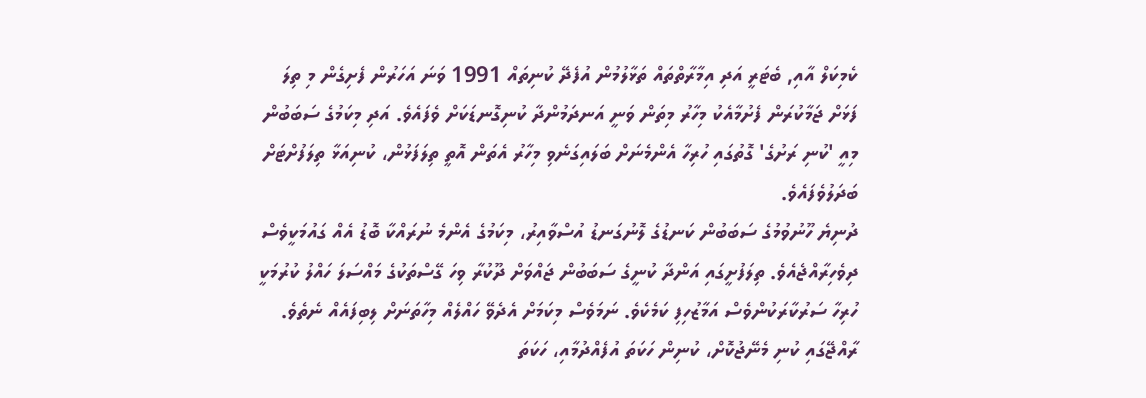ކެމިކަލް އާއި, ބެޓަރީ އަދި އިމާރާތްތައް ތަޅާލުމުން އުފެދޭ ކުނިތައް 1991 ވަނަ އަހަރުން ފެށިގެން މި ތިލަ ފަޅަށް ޖަމާކުރަން ފެށުމާއެކު މިހާރު މިތަން ވަނީ އަނދަމުންދާ ކުނިގޮނޑަކަށް ވެފައެވެ. އަދި މިކަމުގެ ސަބަބުން މިއީ 'ކުނި ރަށުގެ' ގޮތުގައި ހުރިހާ އެންމެނަށް ބަލައިގަނެވި މިހާރު އެތަން އޮތީ ތިލަފަޅުން، ކުނިއަޅާ ތިލަފުށްޓަށް ބަދަލުވެފައެވެ.
ދުނިޔެ ހޫނުވުމުގެ ސަބަބުން ކަނޑުގެ ލޮނުގަނޑު އުސްވާއިރު، މިކަމުގެ އެންމެ ނުރައްކާ ބޮޑު އެއް ގައުމަކީވެސް ދިވެހިރާއްޖެއެވެ. ތިލަފުށީގައި އަންދާ ކުނީގެ ސަބަބުން ޖައްވަށް ދޫކުރާ ވިހަ ގޭސްތަކުގެ މައްސަލަ ހައްލު ކުރުމަކީ ހުރިހާ ސަރުކާރަކުންވެސް އަމާޒުހިފި ކަމެކެވެ. ނަމަވެސް މިކަމަށް އެދެވޭ ހައްލެއް މިހާތަނަށް ލިބިފައެއް ނެތެވެ. ރާއްޖޭގައި ކުނި މެނޭޖުކޮށް، ކުނިން ހަކަތަ އުފެއްދުމާއި، ހަކަތަ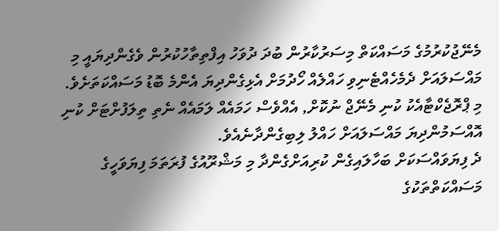މެނޭޖުކުރުމުގެ މަސައްކަތް މިސަރުކާރުން ބުދަ ދުވަހު އިފްތިތާހުކުރުން ވެގެންދިޔައީ މި މައްސަލައަށް ދެމެހެއްޓެނިވި ހައްލެއް ހޯދުމަށް އެޅިގެންދިޔަ އެންމެ ބޮޑު މަސައްކަތަށެވެ.
މި ޕްރޮޖެކްޓާއެކު ކުނި މެނޭޖް ނުކޮށް, އެއްވެސް ހަމައެއް ލަމައެއް ނެތި ތިލަފުށްޓަށް ކުނި އޮއްސަމުންދިޔަ މައްސަލައަށް ހައްލު ލިބިގެންދާނެއެވެ.
ދެ ފިޔަވައްސަކަށް ބަހާލައިގެން ކުރިއަށްގެންދާ މި މަޝްރޫއުގެ ފުރަތަމަ ފިޔަވަހީގެ މަސައްކަތްތަކުގެ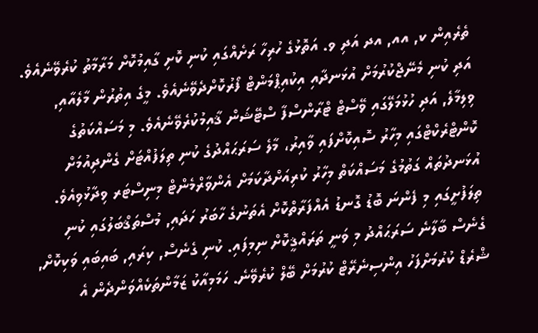ތެރެއިން ކ, އއ, އދ އަދި ވ. އަތޮޅުގެ ހުރިހާ ރަށެއްގައި ކުނި ކޮށި ގާއިމުކޮށް މަރާމާތު ކުރެވޭނެއެވެ. އަދި ކުނި މެނޭޖްކުރުމަށް އުޅަނދާއި އިކުއިޕްމަންޓް ފޯރުކޮށްދެވޭނެއެވެ. މީގެ އިތުރުން މާލެއާއި, ވިލިމާލެ, އަދި ހުޅުމަލޭގައި ވޭސްޓް ޓްރާންސްފާ ސްޓޭޝަން ޤާއިމުކުރެވޭނެއެވެ. މި މަސައްކަތުގެ ކޮންޓްރެކްޓްގައި މިހާރު ސޮއިކޮށްފައި ވާއިރު، މާލެ ސަރަޙައްދުގެ ކުނި ތިލަފުއްޓަށް ގެންދިއުމަށް އުޅަނދުތައް ގަތުމުގެ މަސައްކަތް މިހާރު ކުރިއަށްދާކަމަށް އެންވާރްމެންޓް މިނިސްޓަރ ވިދާޅުވިއެވެ.
ތިލަފުށީގައި މި ފެންނަ ބޮޑު ގޮނޑު އެއްފަރާތްކޮށް އެތަނުގެ ހާބަރު ހަދައި, މުސްތަޤްބަލުގައި ކުނި ގެނެސް ބާލާނެ ސަރަޙައްދު މި ވަނީ ތަރައްޤީކޮށް ނިމިފައި. ކުނި ގެނެސް, ކިރައި, ބައިބައި ވަކިކޮށް, ޝްރެޑް ކުރުމަށްފަހު އިންސިނެރޭޓް ކުރުމަށް ބޭލް ކުރެވޭނެ. ހަމަމިއާކު ޒަމާންތަކެއްވަންދެން އެ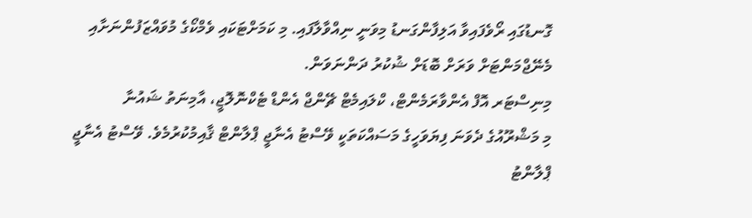ގޮނޑުގައި ރޯވެފައިވާ އަލިފާންގަނޑު މިވަނީ ނިއްވާލާފައި. މި ކަމަށްޓަކައި ވެމްކޯގެ މުވައްޒަފުންނަށާއި މެނޭޖްމަންޓަށް ވަރަށް ބޮޑަށް ޝުކުރު ދަންނަވަން.
މިނިސްޓަރ އޮފް އެންވާރަމެންޓް، ކްލައިމެޓް ޗޭންޖް އެންޑް ޓެކްނޮލޮޖީ، އާމިނަތު ޝައުނާ
މި މަޝްރޫއުގެ ދެވަނަ ފިޔަވަހީގެ މަސައްކަތަކީ ވޭސްޓު އެނާޖީ ޕްލާންޓް ޤާއިމުކުރުމެވެ. ވޭސްޓު އެނާޖީ ޕްލާންޓު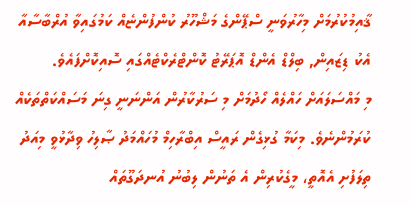ޤާއިމުކުރުމަށް މިހާރުވަނީ ސްޕޭންގެ މަޝްހޫރު ކުންފުންޏެއް ކަމުގައިވާ އުރްބާސާއާ އެކު ޑިޒައިން, ބިލްޑް އެންޑް އޮޕަރޭޓު ކޮންޓްރެކްޓެއްގައި ސޮއިކޮށްފައެވެ.
މި މައްސަލައަށް ހައްލެއް ހޯދުމަށް މި ސަރުކާރުން އަންނަނީ ގިނަ މަސައްކަތްތަކެއް ކުރަމުންނެވެ. މިކަމާ ގުޅިގެން ރައީސް އިބްރާހިމް މުހައްމަދު ޞާލިހު ވިދާޅުވީ މިއަދު ތިލަފުށި އެއޮތީ، މީގެކުރިން އެ ތަނުން ލިބުނު އުނދަގޫތައް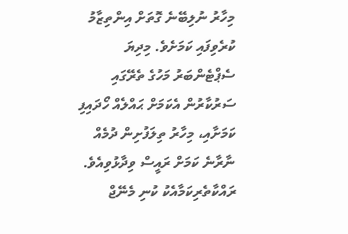މިހާރު ނުލިބޭނެ ގޮތަށް އިންތިޒާމު ކުރެވިފައި ކަމަށެވެ. މިދިޔަ ސެޕްޓެންބަރު މަހުގެ ތެރޭގައި ސަރުކާރުން އެކަމަށް ޙައްލެއް ހޯދައިފި ކަމަށާއި، މިހާރު ތިލަފުށިން ދުމެއް ނާރާނެ ކަމަށް ރައީސް ވިދާޅުވިއެވެ.
ރައްކާތެރިކަމާއެކު ކުނި މެނޭޖް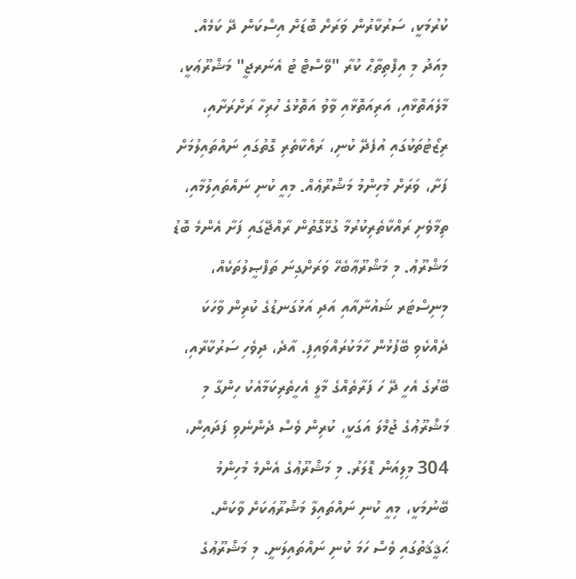ކުރުމަކީ، ސަރުކާރުން ވަރަށް ބޮޑަށް އިސްކަން ދޭ ކަމެއް. މިއަދު މި އިފްތިތާޙް ކުރާ "ވޭސްޓް ޓު އެނަރޖީ" މަޝްރޫޢަކީ، މާލެއަތޮޅާއި، އަރިއަތޮޅާއި ވާވު އަތޮޅުގެ ހުރިހާ ރަށްރަށާއި، ރިޒޯޓުތަކުގައި އުފެދޭ ކުނި، ރައްކާތެރި ގޮތުގައި ނައްތައިލުމަށް ފަށާ، ވަރަށް މުހިންމު މަޝްރޫޢެއް. މިއީ ކުނި ނައްތައިލުމާއި، ތިމާވެށި ރައްކާތެރިކުރުމާ ގުޅޭގޮތުން ރާއްޖޭގައި ފަށާ އެންމެ ބޮޑު މަޝްރޫޢު. މި މަޝްރޫޢާބެހޭ ވަރަށްގިނަ ތަފްޞީލުތަކެއް، މިނިސްޓަރ ޝައުނާއާއި އަދި އަޅުގަނޑުގެ ކުރިން ވާހަކަ ދެއްކެވި ބޭފުޅުން ހާމަކުރައްވައިފި. އާދެ، ދިވެހި ސަރުކާރާއި، ބޭރުގެ އެހީ ދޭ ހަ ފަރާތެއްގެ މާލީ އެހީތެރިކަމާއެކު ހިންގާ މި މަޝްރޫޢުގެ ޖުމްލަ އަގަކީ، ކުރިން ވެސް ދެންނެވި ފަދައިން، 304 މިލިއަން ޑޮލަރު. މި މަޝްރޫޢުގެ އެންމެ މުހިންމު ބޭނުމަކީ، މިއީ ކުނި ނައްތައިލާ މަޝްރޫޢަކަށް ވާކަން. ޙަޤީޤަތުގައި ވެސް ހަމަ ކުނި ނައްތައިލަނީ. މި މަޝްރޫޢުގެ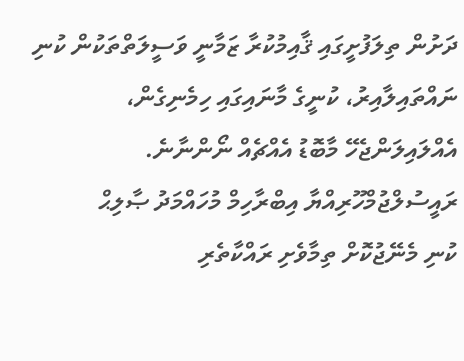ދަށުން ތިލަފުށީގައި ޤާއިމުކުރާ ޒަމާނީ ވަސީލަތްތަކުން ކުނި ނައްތައިލާއިރު، ކުނީގެ މާނައިގައި ހިމެނިގެން، އެއްލައިލަންޖެހޭ މާބޮޑު އެއްޗެއް ނޯންނާނެ.
ރައީސުލްޖުމްހޫރިއްޔާ އިބްރާހިމް މުހައްމަދު ޞާލިޙް
ކުނި މެނޭޖުކޮށް ތިމާވެށި ރައްކާތެރި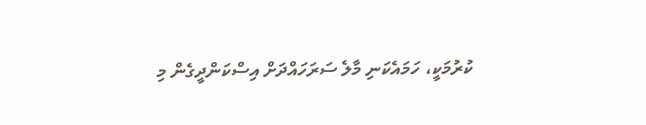ކުރުމަކީ، ހަމައެކަނި މާލެ ސަރަހައްދަށް އިސްކަންދީގެން މި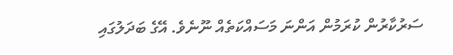ސަރުކާރުން ކުރަމުން އަންނަ މަސައްކަތެއް ނޫނެވެ. އޭގެ ބަދަލުގައި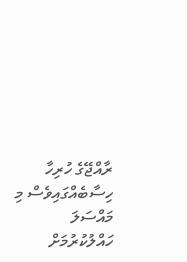ރާއްޖޭގެ ހުރިހާ ހިސާބެއްގައިވެސް މި މައްސަލަ ހައްލުކުރުމަށް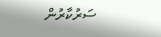ސަރުކާރުން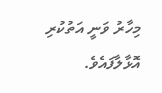މިހާރު ވަނީ އަތުކުރި އޮޅާލާފައެވެ.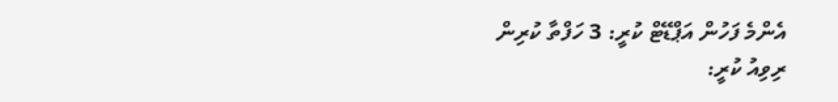އެންމެ ފަހުން އަޕްޑޭޓް ކުރީ: 3 ހަފްތާ ކުރިން
ރިވިއު ކުރީ: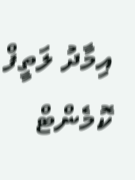އިމާދު ލަތީފް
ކޮމެންޓް